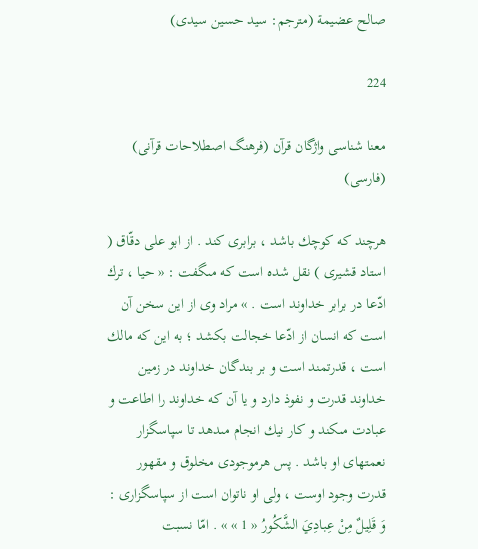صالح عضيمة (مترجم: سيد حسين سيدى)

224

معنا شناسى واژگان قرآن (فرهنگ اصطلاحات قرآنى) (فارسى)

هرچند كه كوچك باشد ، برابرى كند . از ابو على دقّاق ( استاد قشيرى ) نقل شده است كه مىگفت : « حيا ، ترك ادّعا در برابر خداوند است . » مراد وى از اين سخن آن است كه انسان از ادّعا خجالت بكشد ؛ به اين كه مالك است ، قدرتمند است و بر بندگان خداوند در زمين خداوند قدرت و نفوذ دارد و يا آن كه خداوند را اطاعت و عبادت مىكند و كار نيك انجام مىدهد تا سپاسگزار نعمتهاى او باشد . پس هرموجودى مخلوق و مقهور قدرت وجود اوست ، ولى او ناتوان است از سپاسگزارى : وَ قَلِيلٌ مِنْ عِبادِيَ الشَّكُورُ « 1 » » . امّا نسبت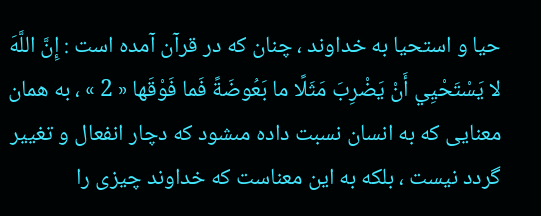حيا و استحيا به خداوند ، چنان كه در قرآن آمده است : إِنَّ اللَّهَ لا يَسْتَحْيِي أَنْ يَضْرِبَ مَثَلًا ما بَعُوضَةً فَما فَوْقَها « 2 » ، به همان معنايى كه به انسان نسبت داده مىشود كه دچار انفعال و تغيير گردد نيست ، بلكه به اين معناست كه خداوند چيزى را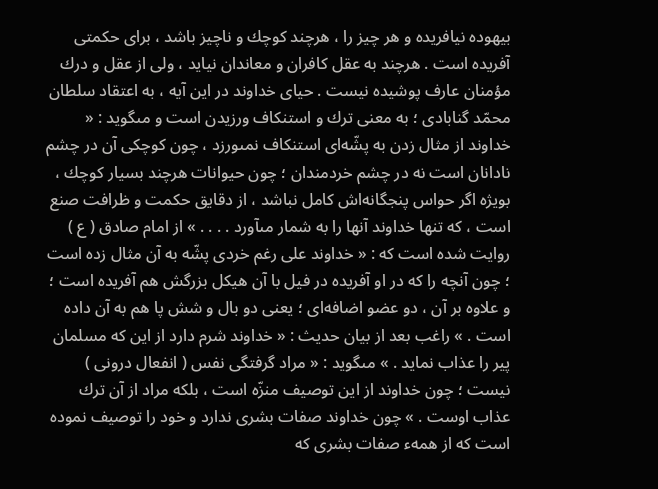بيهوده نيافريده و هر چيز را ، هرچند كوچك و ناچيز باشد ، براى حكمتى آفريده است . هرچند به عقل كافران و معاندان نيايد ، ولى از عقل و درك مؤمنان عارف پوشيده نيست . حياى خداوند در اين آيه ، به اعتقاد سلطان محمّد گنابادى ؛ به معنى ترك و استنكاف ورزيدن است و مىگويد : « خداوند از مثال زدن به پشّه‌اى استنكاف نمىورزد ، چون كوچكى آن در چشم نادانان است نه در چشم خردمندان ؛ چون حيوانات هرچند بسيار كوچك ، بويژه اگر حواس پنجگانه‌اش كامل نباشد ، از دقايق حكمت و ظرافت صنع است ، كه تنها خداوند آنها را به شمار مىآورد . . . . » از امام صادق ( ع ) روايت شده است كه : « خداوند على رغم خردى پشّه به آن مثال زده است ؛ چون آنچه را كه در او آفريده در فيل با آن هيكل بزرگش هم آفريده است ؛ و علاوه بر آن ، دو عضو اضافه‌اى ؛ يعنى دو بال و شش پا هم به آن داده است . » راغب بعد از بيان حديث : « خداوند شرم دارد از اين كه مسلمان پير را عذاب نمايد . » مىگويد : « مراد گرفتگى نفس ( انفعال درونى ) نيست ؛ چون خداوند از اين توصيف منزّه است ، بلكه مراد از آن ترك عذاب اوست . » چون خداوند صفات بشرى ندارد و خود را توصيف نموده است كه از همهء صفات بشرى كه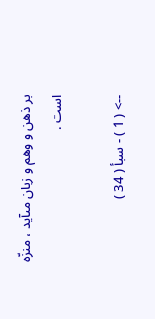بر ذهن و وهم و زبان مىآيد ، منزّه است .

--> ( 1 ) - سبأ ( 34 )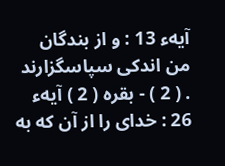آيهء 13 : و از بندگان من اندكى سپاسگزارند . ( 2 ) - بقره ( 2 ) آيهء 26 : خداى را از آن كه به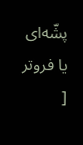پشّه‌اى يا فروتر [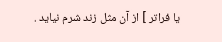يا فراتر ] از آن مثل زند شرم نيايد .